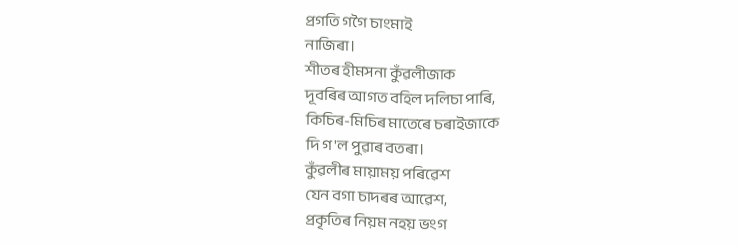প্ৰগতি গগৈ চাংমাই
নাজিৰা।
শীতৰ হীমসনা কুঁৱলীজাক
দূবৰিৰ আগত বহিল দলিচা পাৰি,
কিচিৰ-মিচিৰ মাতেৰে চৰাইজাকে
দি গ'ল পুৱাৰ বতৰা।
কুঁৱলীৰ মায়াময় পৰিৱেশ
যেন বগা চাদৰৰ আৱেশ,
প্ৰকৃতিৰ নিয়ম নহয় ভংগ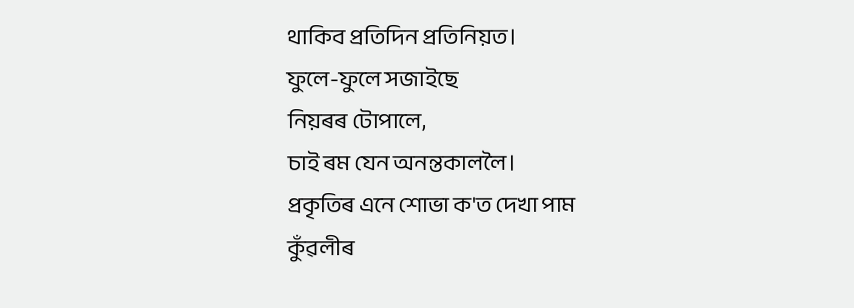থাকিব প্ৰতিদিন প্ৰতিনিয়ত।
ফুলে-ফুলে সজাইছে
নিয়ৰৰ টোপালে,
চাই ৰম যেন অনন্তকাললৈ।
প্ৰকৃতিৰ এনে শোভা ক'ত দেখা পাম
কুঁৱলীৰ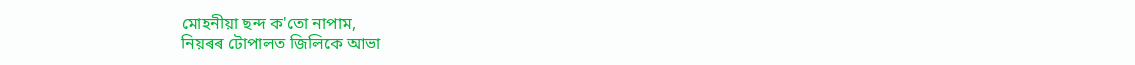মোহনীয়া ছন্দ ক'তো নাপাম,
নিয়ৰৰ টোপালত জিলিকে আভা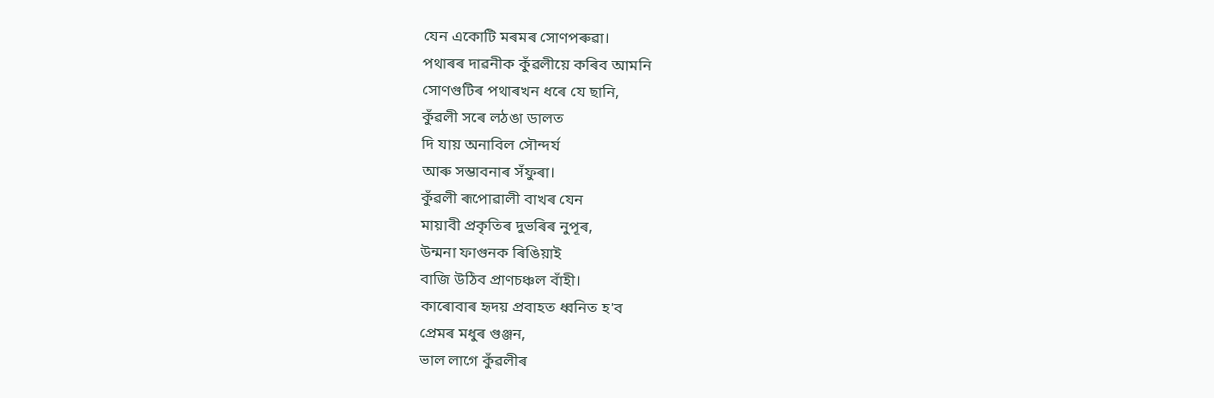যেন একোটি মৰমৰ সোণপৰুৱা।
পথাৰৰ দাৱনীক কুঁৱলীয়ে কৰিব আমনি
সোণগুটিৰ পথাৰখন ধৰে যে ছানি,
কুঁৱলী সৰে লঠঙা ডালত
দি যায় অনাবিল সৌন্দৰ্য
আৰু সম্ভাবনাৰ সঁফুৰা।
কুঁৱলী ৰূপোৱালী বাখৰ যেন
মায়াবী প্ৰকৃতিৰ দুভৰিৰ নুপূৰ,
উন্মনা ফাগুনক ৰিঙিয়াই
বাজি উঠিব প্ৰাণচঞ্চল বাঁহী।
কাৰোবাৰ হৃদয় প্ৰবাহত ধ্বনিত হ'ব
প্ৰেমৰ মধুৰ গুঞ্জন,
ভাল লাগে কুঁৱলীৰ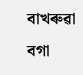বাখৰুৱা বগা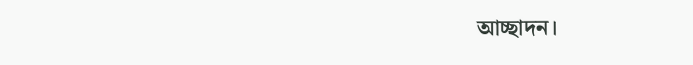আচ্ছাদন।